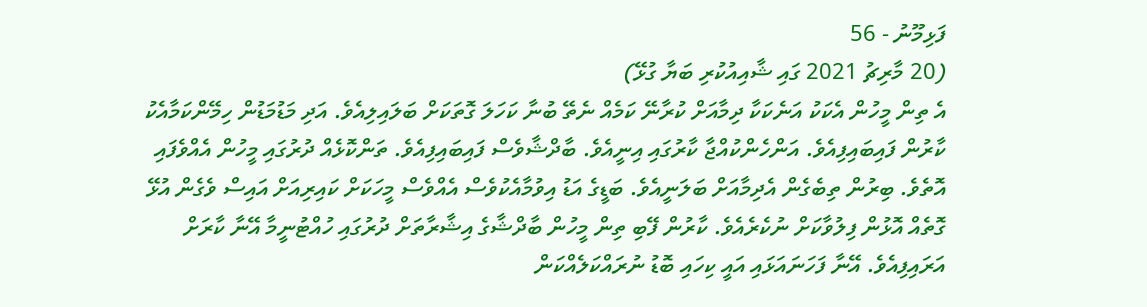ފަޅިމޫނު - 56
(20 މާރިޗު 2021 ގައި ޝާއިއުކުރި ބަޔާ ގުޅޭ)
އެ ތިން މީހުން އެކަކު އަނެކަކާ ދިމާއަށް ކުރާނޭ ކަމެއް ނެތޭ ބުނާ ކަހަލަ ގޮތަކަށް ބަލައިލިއެވެ. އަދި މަޑުމަޑުން ހިމޭންކަމާއެކު ކާރުން ފައިބައިފިއެވެ. އަންހެންކުއްޖާ ކާރުގައި އިނީއެވެ. ބާދްޝާވެސް ފައިބައިފިއެވެ. ތަންކޮޅެއް ދުރުގައި މީހުން އެއްވެފައި އޮތެވެ. ބިރުން ތިބެގެން އެދިމާއަށް ބަލަނީއެވެ. ބަޑީގެ އަޑު އިވުމާއެކުވެސް އެއްވެސް މީހަކަށް ކައިރިއަށް އައިސް ވެގެން އުޅޭ ގޮތެއް އޮޅުން ފިލުވާކަށް ނުކެރެއެވެ. ކާރުން ފޭބި ތިން މީހުން ބާދްޝާގެ އިޝާރާތަށް ދުރުގައި ހުއްޓުނީމާ އޭނާ ކާރަށް އަރައިފިއެވެ. އޭނާ ފަހަނައަޅައި އައީ ކިހައި ބޮޑު ނުރައްކަލެއްކަން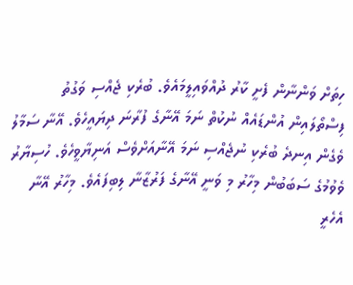ހިތަށް ވަންނާން ފެށީ ކާރު ދުއްވައިލީމައެވެ. ބުރެކި ޖެއްސި ވަގުތު ފިސްތޯލައިން އުންޑައެއް ނުކުތް ނަމަ އޭނާގެ ފުރާނަ ދިޔައީހެވެ. އޭނާ ސަމާލު ވެގެން އިނދެ ބުރެކި ނުޖެއްސި ނަމަ އޭނާއަށްވެސް އަނިޔާވީހެވެ. ހުސިޔާރު ވެވުމުގެ ސަބަބުން މިހާރު މި ވަނީ އޭނާގެ ފަރުޒާނާ ލިބިފައެވެ. މިހާރު އޭނާ އެހެރީ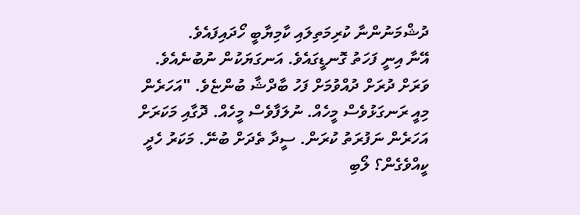ދުޝްމަނުންނާ ކުރިމަތިލައި ކާމިޔާބީ ހޯދައިފައެވެ.
އޭނާ އިނީ ފަހަތު ގޮނޑީގައެވެ. އަނގަޔަކުން ނުބުނެއެވެ. ވަރަށް ދުރަށް ދުއްވުމަށް ފަހު ބާދްޝާ ބުންޏެވެ. "އަހަރެން މިއީ ރަނގަޅުވެސް މީހެއް. ނުލަފާވެސް މީހެއް. ދޮގާއި މަކަރަށް އަހަރެން ނަފުރަތު ކުރަން. ސީދާ ތެދަށް ބުނޭ. މަކަރު ހެދީ ކީއްވެގެން؟ ލޯބި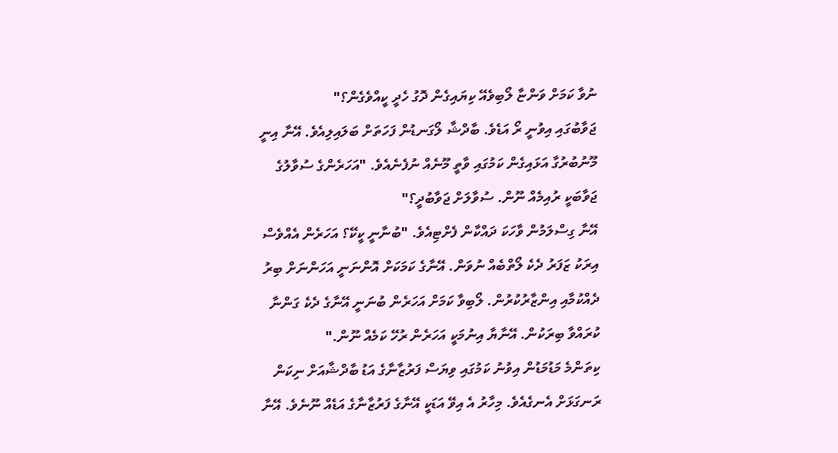ނުވާ ކަމަށް ވަންޏާ ލޯބިވެއޭ ކިޔައިގެން ދޮގު ހެދީ ކީއްވެގެން؟"
ޖަވާބުގައި އިވުނީ ރޯ އަޑެވެ. ބާދްޝާ ލޯގަނޑުން ފަހަތަށް ބަލައިލިއެވެ. އޭނާ އިނީ މޫނުބުރުގާ އަޅައިގެން ކަމުގައި ވާތީ މޫނެއް ނުފެނެއެވެ. "އަހަރެންގެ ސުވާލުގެ ޖަވާބަކީ ރުއިމެއް ނޫން. ސުވާލަށް ޖަވާބުދީ؟"
އޭނާ ގިސްލަމުން ވާހަކަ ދައްކާން ފެށްޓިއެވެ. "ބުނާނީ ކީކޭ؟ އަހަރެން އެއްވެސް އިރަކު ޒަފަރު ދެކެ ލޯތްބެއް ނުވަން. އޭނާގެ ކަމަކަށް އޮންނަނީ އަހަންނަށް ބިރު ދެއްކުމާއި އިންޒާރުކުރުން. ލޯބިވާ ކަމަށް އަހަރެން ބުނަނީ އޭނާގެ ދެކެ ގަންނާ ކުރައްވާ ބިރަކުން. އޭނާޔާ އިނުމަކީ އަހަރެން ރުހޭ ކަމެއް ނޫން."
ކިތަންމެ މަޑުމަޑުން އިވުނު ކަމުގައި ވިޔަސް ފަރުޒާނާގެ އަޑު ބާދްޝާއަށް ނިކަން ރަނގަޅަށް އެނގެއެވެ. މިހާރު އެ އިވޭ އަޑަކީ އޭނާގެ ފަރުޒާނާގެ އަޑެއް ނޫނެވެ. އޭނާ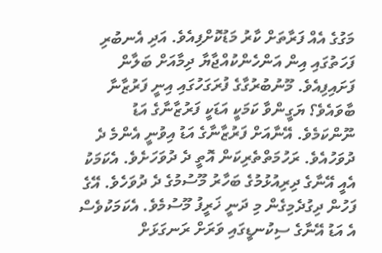މަގުގެ އެއް ފަރާތަށް ކާރު މަޑުކޮށްފިއެވެ. އަދި އެނބުރި ފަހަތުގައި އިން އަންހެންކުއްޖާޔާ ދިމާއަށް ބަލާން ފަށައިފިއެވެ. މޫނުބުރުގާގެ ފުރަގަހުގައި އިނީ ފަރުޒާނާ ބާވައެވެ؟ ޔަގީންވާ ކަމަކީ އަޑަކީ ފަރުޒާނާގެ އަޑު ނޫންކަމެވެ. އޭނާއަށް ފަރުޒާނާގެ އަޑު އިވުނީ އެންމެ ދެ ދުވަހުއެވެ. ރަހުމަތްތެރިކަން އޮތީ ދެ ދުވަހަށެވެ. އެކަމަކު އެއީ އޭނާގެ ދިރިއުޅުމުގެ ބަހާރު މޫސުމުގެ ދެ ދުވަހެވެ. އޭގެ ފަހުން ދިގުދެމިގެން މި ދަނީ ޚަރީފު މޫސުމެވެ. އެކަމަކުވެސް އެ އަޑު އޭނާގެ ސިކުނޑީގައި ވަރަށް ރަނގަޅަށް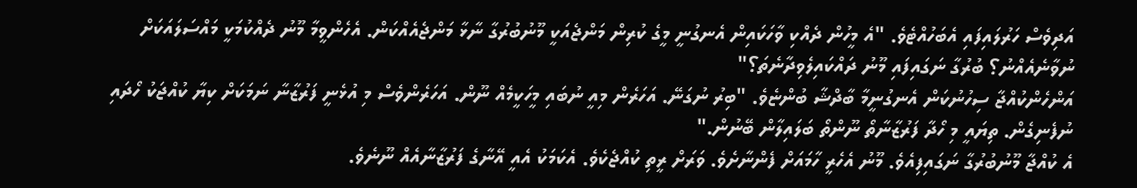އަދިވެސް ހަރުލައިފައި އެބަހުއްޓެވެ. "އެ މީހުން ދެއްކި ވާހަކައިން އެނގުނީ މީގެ ކުރިން މަންޖެއަކީ މޫނުބުރުގާ ނާޅާ މަންޖެއެއްކަން. އެހެންވީމާ މޫނު ދެއްކުމަކީ މައްސަލައަކަށް ނުވާނެއެއްނު؟ ބުރުގާ ނަގައިފައި މޫނު ދައްކައިލެވިދާނެތަ؟"
އަންހެންކުއްޖާ ސިހުނުކަން އެނގުނީމާ ބާދްޝާ ބުންޏެވެ. "ބިރު ނުގަނޭ. އަހަރެން މިއީ ނުބައި މީހަކީމެއް ނޫން. އަހަރެންވެސް މި އުޅެނީ ފަރުޒާނާ ނަމަކަށް ކިޔާ ކުއްޖަކު ހޯދައި ނުފެނިގެން. ތިޔައީ މި ހޯދާ ފަރުޒާނާތޯ ނޫންތޯ ބަލައިލާން ބޭނުން."
އެ ކުއްޖާ މޫނުބުރުގާ ނަގައިފިއެވެ. މޫނު އެހެރީ ހާމައަށް ފެންނާށެވެ. ވަރަށް ރީތި ކުއްޖެކެވެ. އެކަމަކު އެއީ އޭނާގެ ފަރުޒާނާއެއް ނޫނެވެ.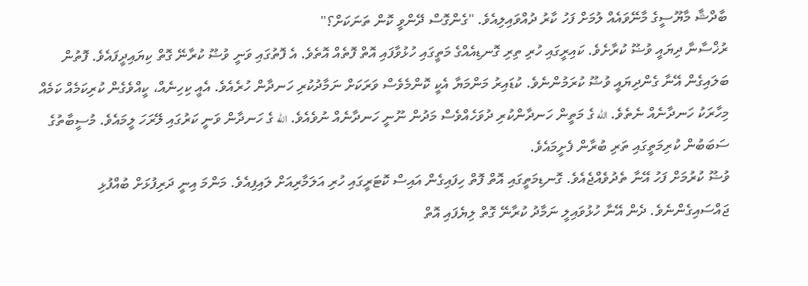ބާދްޝާ މާޔޫސީގެ މާނޭވައެއް ލުމަށް ފަހު ކާރު ދުއްވައިލިއެވެ. "ގެންގޮސް ދޭންވީ ކޮން ތަނަކަށް؟"
ރުޚްސާނާ ދިޔައީ ވުޟޫ ކުރާށެވެ. ކައިރީގައި ހުރި ތިރި ގޮނޑިއެއްގެ މަތީގައި ހުޅުވާފައި އޮތް ފޮތެއް އޮތެވެ. އެ ފޮތުގައި ވަނީ ވުޟޫ ކުރާނޭ ގޮތް ކިޔައިދީފައެވެ. ފޮތުން ބަލައިގެން އޭނާ ގެންދިޔައީ ވުޟޫ ކުރަމުންނެވެ. ކުޑައިރު މަންމަޔާ އެކީ ކޮންމެވެސް ވަރަކަށް ނަމާދުކުރި ހަނދާން ހުރެއެވެ. އެއީ ކިހިނެއް، ކީއްވެގެން ކުރިކަމެއް ކަމެއް މިހާރަކު ހަނދާނެއް ނެތެވެ. الله ގެ މަތީން ހަނދާންކުރި ދުވަހެއްވެސް މަދުން ނޫނީ ހަނދާނެއް ނުވެއެވެ. الله ގެ ހަނދާން ވަނީ ކަރުގައި ލޭރަހަ ލީމައެވެ. މުސީބާތުގެ ސަބަބުން ކުރިމަތީގައި ތަރި ބުރާން ފެށީމައެވެ.
ވުޟޫ ކުރުމަށް ފަހު އޭނާ ތެދުވެއްޖެއެވެ. ގޮނޑިމަތީގައި އޮތް ފޮތް ހިފައިގެން އައިސް ކޮޓަރީގައި ހުރި އަލަމާރިއަށް ލައިފިއެވެ. މަންމަ އިނީ ދަރިފުޅަށް ބުއްފުޅި ޖައްސައިގެންނެވެ. ދެން އޭނާ ހުޅުވައިލީ ނަމާދު ކުރާނޭ ގޮތް ލިޔެފައި އޮތް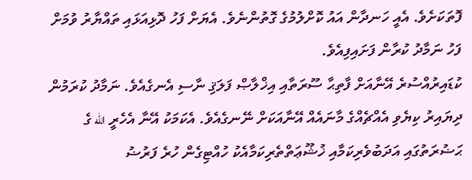ފޮތަކަށެވެ. އެއީ ހަނދާން އައު ކޮށްލުމުގެ ގޮތުންނެވެ. އެޔަށް ފަހު ދޮޅިއަޅައި ތައްޔާރު ވުމަށް ފަހު ނަމާދު ކުރާން ފަށައިފިއެވެ.
ކުޑައިރުއްސުރެ އޭނާއަށް ފާތިޙާ ސޫރަތާއި އިޚްލާޞް ފަލަޤި ނާސި އެނގެއެވެ. ނަމާދު ކުރަމުން ދިޔައިރު ކިޔެވި އެއްޗެއްގެ މާނައެއް އޭނާއަކަށް ނޭނގެއެވެ. އެކަމަކު އޭނާ އެހެރީ الله ގެ ޙަޟުރަތުގައި އަދަބުވެރިކަމާއި ޚުޝޫޢަތްތެރިކަމާއެކު ހުއްޓިގެން ހުރެ ފަރުޟު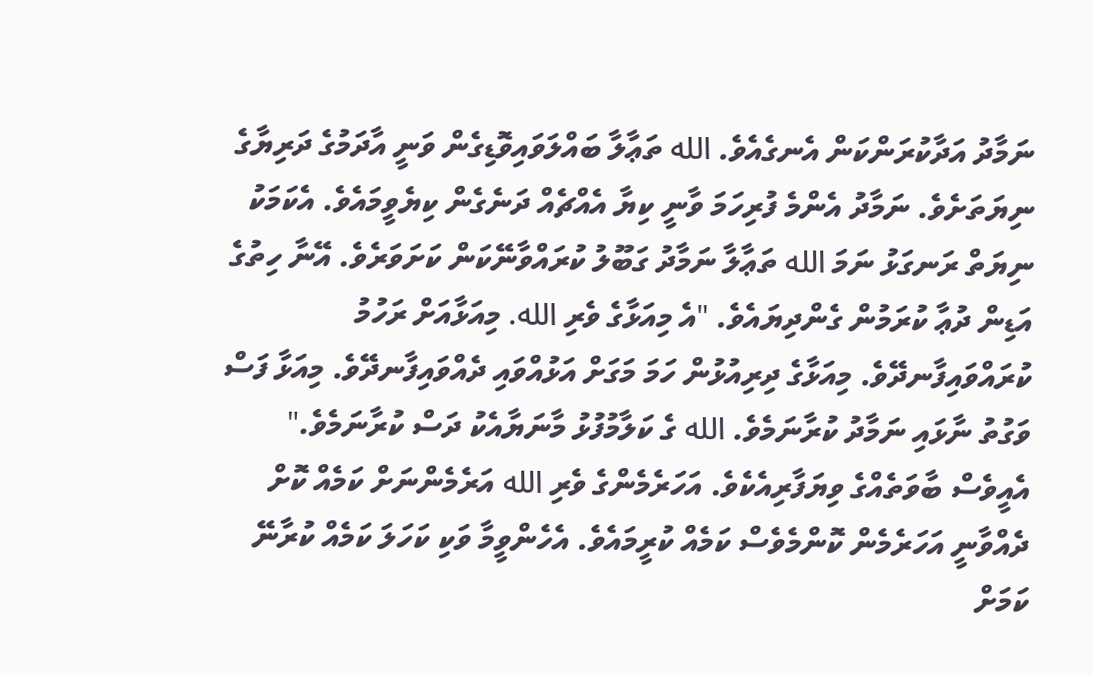ނަމާދު އަދާކުރަންކަން އެނގެއެވެ. الله ތަޢާލާ ބައްލަވައިވޮޑިގެން ވަނީ އާދަމުގެ ދަރިޔާގެ ނިޔަތަށެވެ. ނަމާދު އެންމެ ފުރިހަމަ ވާނީ ކިޔާ އެއްޗެއް ދަނެގެން ކިޔެވީމައެވެ. އެކަމަކު ނިޔަތް ރަނގަޅު ނަމަ الله ތަޢާލާ ނަމާދު ގަބޫލު ކުރައްވާނޭކަން ކަށަވަރެވެ. އޭނާ ހިތުގެ އަޑިން ދުޢާ ކުރަމުން ގެންދިޔައެވެ. "އެ މިއަޅާގެ ވެރި الله. މިއަޅާއަށް ރަހުމު ކުރައްވައިފާނދޭވެ. މިއަޅާގެ ދިރިއުޅުން ހަމަ މަގަށް އަޅުއްވައި ދެއްވައިފާނދޭވެ. މިއަޅާ ފަސް ވަގުތު ނާޅައި ނަމާދު ކުރާނަމެވެ. الله ގެ ކަލާމުފުޅު މާނަޔާއެކު ދަސް ކުރާނަމެވެ."
އެއީވެސް ބާވަތެއްގެ ވިޔަފާރިއެކެވެ. އަހަރެމެންގެ ވެރި الله އަރެމެންނަށް ކަމެއް ކޮށް ދެއްވާނީ އަހަރެމެން ކޮންމެވެސް ކަމެއް ކުރީމައެވެ. އެހެންވީމާ ވަކި ކަހަލަ ކަމެއް ކުރާނޭ ކަމަށް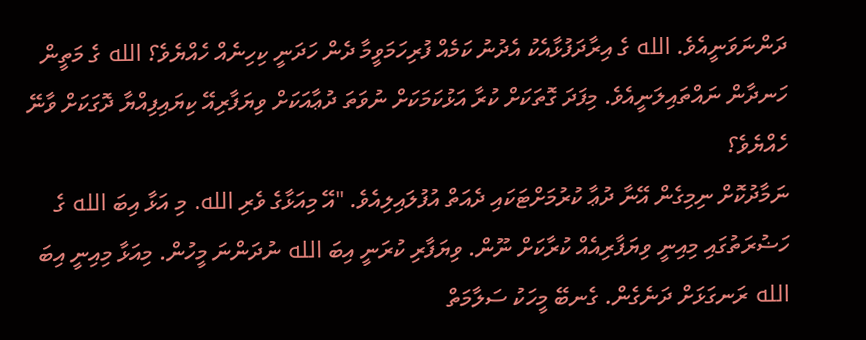ދަންނަވަނީއެވެ. الله ގެ އިރާދަފުޅާއެކު އެދުނު ކަމެއް ފުރިހަމަވީމާ ދެން ހަދަނީ ކިހިނެއް ހެއްޔެވެ؟ الله ގެ މަތީން ހަނދާން ނައްތައިލަނީއެވެ. މިފަދަ ގޮތަކަށް ކުރާ އަޅުކަމަކަށް ނުވަތަ ދުޢާއަކަށް ވިޔަފާރިއޭ ކިޔައިފިއްޔާ ދޮގަކަށް ވާނޭ ހެއްޔެވެ؟
ނަމާދުކޮށް ނިމިގެން އޭނާ ދުޢާ ކުރުމަށްޓަކައި ދެއަތް އުފުލައިލިއެވެ. "އޭ މިއަޅާގެ ވެރި الله. މި އަޅާ އިބަ الله ގެ ހަޟުރަތުގައި މިއިނީ ވިޔަފާރިއެއް ކުރާކަށް ނޫން. ވިޔަފާރި ކުރަނީ އިބަ الله ނުދަންނަ މީހުން. މިއަޅާ މިއިނީ އިބަ الله ރަނގަޅަށް ދަނެގެން. ގެނބޭ މީހަކު ސަލާމަތް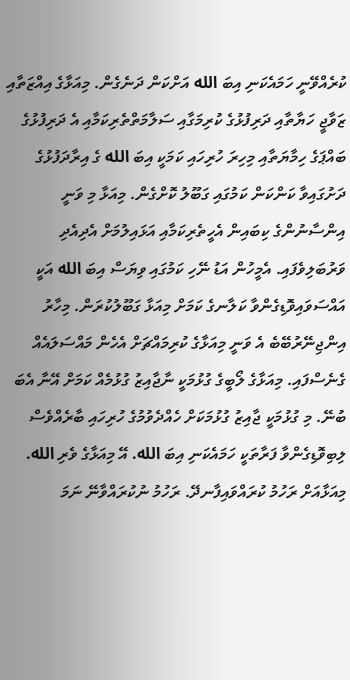ކުރެއްވޭނީ ހަމައެކަނި އިބަ الله އަށްކަން ދަނެގެން. މިއަޅާގެ އިއްޒަތާއި ޒަވާޖީ ހަޔާތާއި ދަރިފުޅުގެ ކުރިމަގާއި ސަލާމަތްތެރިކަމާއި އެ ދަރިފުޅުގެ ބައްޕަގެ ހިމާޔަތާއި މިހިރަ ހުރިހައި ކަމަކީ އިބަ الله ގެ އިރާދަފުޅުގެ ދަށުގައިވާ ކަންކަން ކަމުގައި ގަބޫލު ކޮށްގެން. މިއަޅާ މި ވަނީ އިންސާނުންގެ ކިބައިން އެހީތެރިކަމާއި އަޅައިލުމަށް އެދިއެދި ވަރުބަލިވެފައި. އެމީހުން އަޑު ނޭހި ކަމުގައި ވިޔަސް އިބަ الله އަކީ އައްސަވައިވޮޑިގެންވާ ކަލާނގެ ކަމަށް މިއަޅާ ގަބޫލުކުރަން. މިހާރު އިންޖިނޭރުބޭބެ އެ ވަނީ މިއަޅާގެ ކުރިމައްޗަށް އެހެން މައްސަލައެއް ގެނެސްފައި. މިއަޅާގެ ލޯބީގެ ގުޅުމަކީ ނާޖާއިޒު ގުޅުމެއް ކަމަށް އޭނާ އެބަ ބުނޭ. މި ގުޅުމަކީ ޖާއިޒު ގުޅުމަކަށް ހެއްދެވުމުގެ ހުރިހައި ބާރެއްވެސް ލިބިވޮޑިގެންވާ ފަރާތަކީ ހަމައެކަނި އިބަ الله. އޭ މިއަޅާގެ ވެރި الله. މިއަޅާއަށް ރަހުމު ކުރައްވައިފާނދޭ. ރަހުމު ނުކުރައްވާނޭ ނަމަ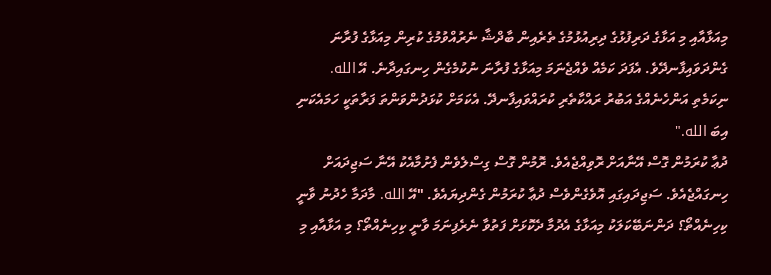މިއަޅާއާއި މި އަޅާގެ ދަރިފުޅުގެ ދިރިއުޅުމުގެ ތެރެއިން ބާދްޝާ ނެރުއްވުމުގެ ކުރިން މިއަޅާގެ ފުރާނަ ގެންދަވައިފާނދޭވެ. އެފަދަ ކަމެއް ވެއްޖެނަމަ މިއަޅާގެ ފުރާނަ ނުކުމެގެން ހިނގައިދާނެ. އޭ الله. ނިކަމެތި އަންހެނެއްގެ އަބުރު ރައްކާތެރި ކުރައްވައިފާނދޭ. އެކަމަށް ކުޅަދުންވަންތަ ފަރާތަކީ ހަމައެކަނި އިބަ الله."
ދުޢާ ކުރަމުން ގޮސް އޭނާއަށް ރޮވިއްޖެއެވެ. ރޮމުން ގޮސް ގިސްލެވެން ފެށުމާއެކު އޭނާ ސަޖިދައަށް ހިނގައްޖެއެވެ. ސަޖިދައިގައި އޮވެގެންވެސް ދުޢާ ކުރަމުން ގެންދިޔައެވެ. "އޭ الله. މާދަމާ ހެދުނު ވާނީ ކިހިނެއްތޯ؟ ދަންނަބޭކަލަކު މިއަޅާގެ އެދުމާ ދެކޮޅަށް ފަތުވާ ނެރެފިނަމަ ވާނީ ކިހިނެއްތޯ؟ މި އަޅާއާއި މި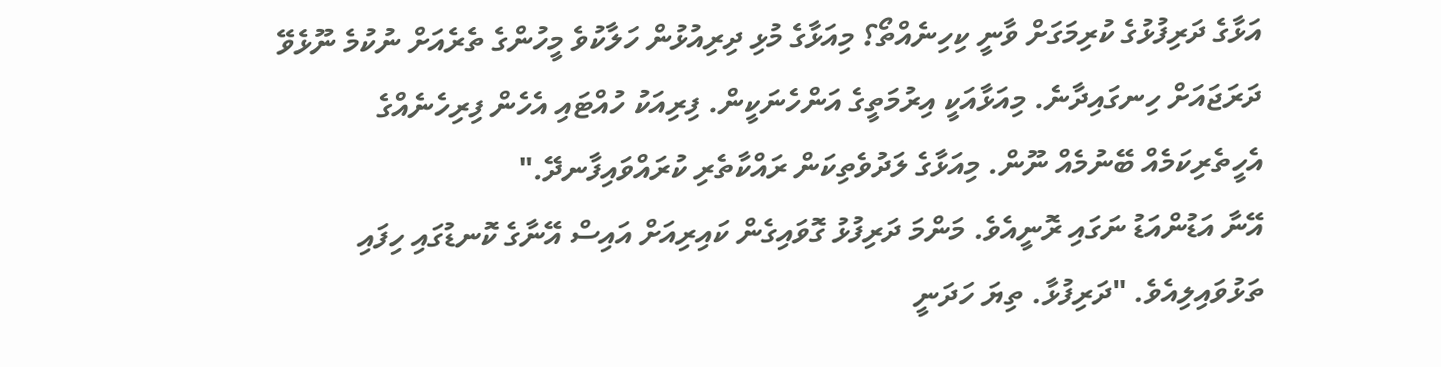އަޅާގެ ދަރިފުޅުގެ ކުރިމަގަށް ވާނީ ކިހިނެއްތޯ؟ މިއަޅާގެ މުޅި ދިރިއުޅުން ހަލާކުވެ މީހުންގެ ތެރެއަށް ނުކުމެ ނޫޅެވޭ ދަރަޖައަށް ހިނގައިދާނެ. މިއަޅާއަކީ އިރުމަތީގެ އަންހެނަކީން. ފިރިއަކު ހުއްޓައި އެހެން ފިރިހެނެއްގެ އެހީތެރިކަމެއް ބޭނުމެއް ނޫން. މިއަޅާގެ ލަދުވެތިކަން ރައްކާތެރި ކުރައްވައިފާނދޭ."
އޭނާ އަޑުންއަޑު ނަގައި ރޮނީއެވެ. މަންމަ ދަރިފުޅު ގޮވައިގެން ކައިރިއަށް އައިސް އޭނާގެ ކޮނޑުގައި ހިފައި ތަޅުވައިލިއެވެ. "ދަރިފުޅާ. ތިޔަ ހަދަނީ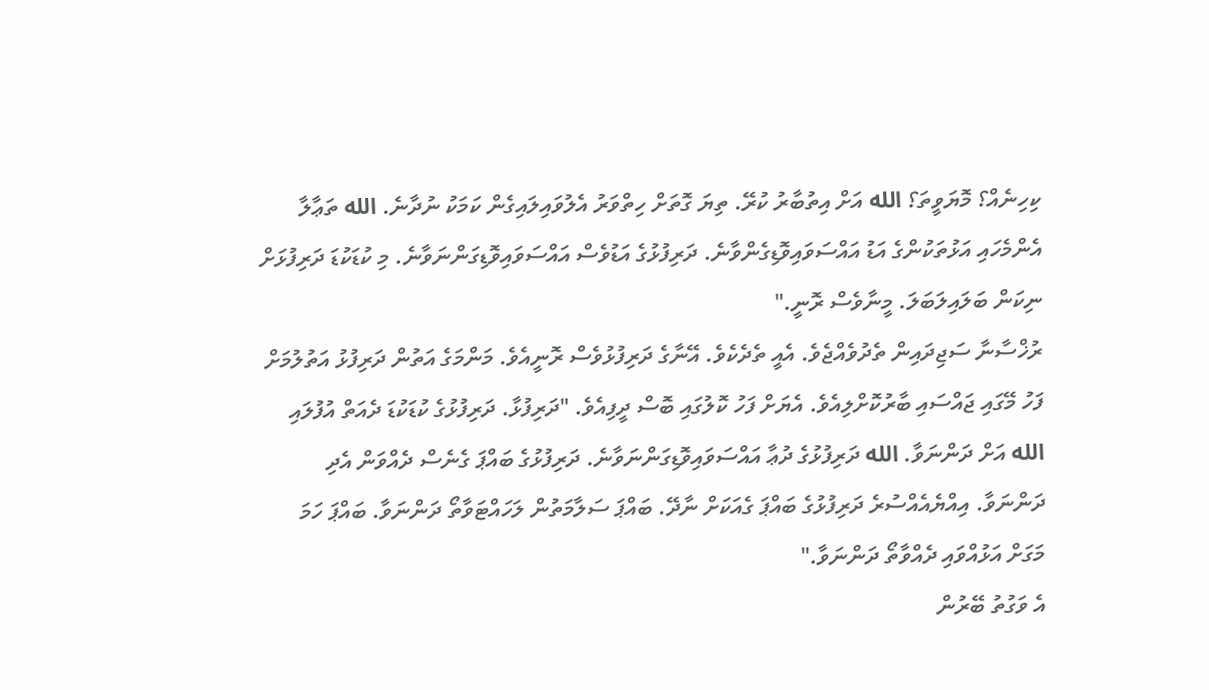ކިހިނެއް؟ މޮޔަވީތަ؟ الله އަށް އިތުބާރު ކުރޭ. ތިޔަ ގޮތަށް ހިތްވަރު އެލުވައިލައިގެން ކަމަކު ނުދާނެ. الله ތަޢާލާ އެންމެހައި އަޅުތަކުންގެ އަޑު އައްސަވައިވޮޑިގެންވާނެ. ދަރިފުޅުގެ އަޑުވެސް އައްސަވައިވޮޑިގަންނަވާނެ. މި ކުޑަކުޑަ ދަރިފުޅަށް ނިކަން ބަލައިލަބަލަ. މީނާވެސް ރޮނީ."
ރުޚްސާނާ ސަޖިދައިން ތެދުވެއްޖެވެ. އެއީ ތެދެކެވެ. އޭނާގެ ދަރިފުޅުވެސް ރޮނީއެވެ. މަންމަގެ އަތުން ދަރިފުޅު އަތުލުމަށް ފަހު މޭގައި ޖައްސައި ބާރުކޮށްލިއެވެ. އެޔަށް ފަހު ކޮލުގައި ބޮސް ދީފިއެވެ. "ދަރިފުޅާ. ދަރިފުޅުގެ ކުޑަކުޑަ ދެއަތް އުފުލައި الله އަށް ދަންނަވާ. الله ދަރިފުޅުގެ ދުޢާ އައްސަވައިވޮޑިގަންނަވާނެ. ދަރިފުޅުގެ ބައްޕަ ގެނެސް ދެއްވަން އެދި ދަންނަވާ. އިއްޔެއެއްސުރެ ދަރިފުޅުގެ ބައްޕަ ގެއަކަށް ނާދޭ. ބައްޕަ ސަލާމަތުން ލަހައްޓަވާތޯ ދަންނަވާ. ބައްޕަ ހަމަ މަގަށް އަޅުއްވައި ދެއްވާތޯ ދަންނަވާ."
އެ ވަގުތު ބޭރުން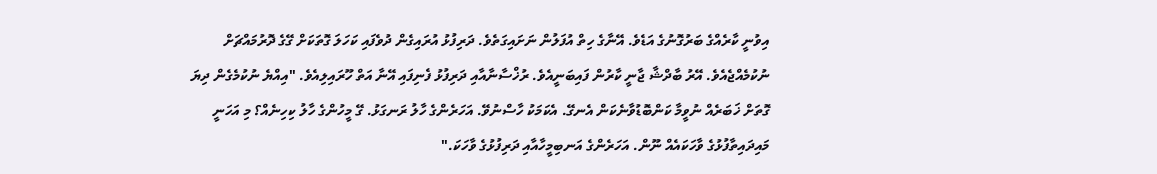އިވުނީ ކާރެއްގެ ބަރުގޮނުގެ އަޑެވެ. އޭނާގެ ހިތް އުފަލުން ނަށައިގަތެވެ. ދަރިފުޅު އުރައިގެން ދުވެފައި ކަހަލަ ގޮތަކަށް ގޭގެ ދޮރުމައްޗަށް ނުކުމެއްޖެއެވެ. އޭރު ބާދްޝާ ޖާނީ ކާރުން ފައިބަނީއެވެ. ރުޚްސާނާއާއި ދަރިފުޅު ފެނިފައި އޭނާ އަތް ހޫރައިލިއެވެ. "އިއްޔެ ނުކުމެގެން ދިޔަ ގޮތަށް ޚަބަރެއް ނުވީމާ ކަންބޮޑުވާނެކަން އެނގޭ. އެކަމަކު ހާސްނުވޭ. އަހަރެންގެ ހާލު ރަނގަޅު. ގޭ މީހުންގެ ހާލު ކިހިނެއް؟ މި އަހަނީ މައިދައިތާފުޅުގެ ވާހަކައެއް ނޫން. އަހަރެންގެ އަނބިމީހާއާއި ދަރިފުޅުގެ ވާހަކަ."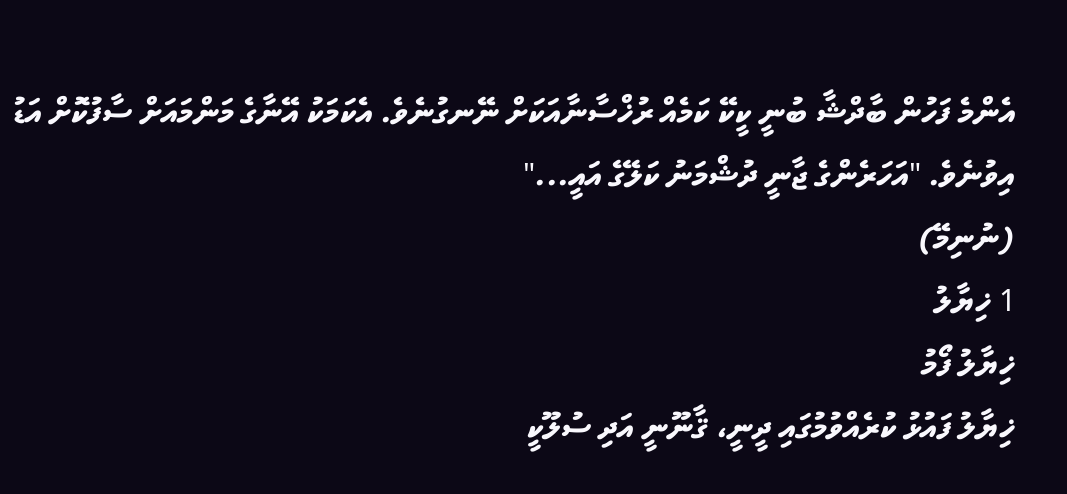އެންމެ ފަހުން ބާދްޝާ ބުނީ ކީކޭ ކަމެއް ރުޚްސާނާއަކަށް ނޭނގުނެވެ. އެކަމަކު އޭނާގެ މަންމައަށް ސާފުކޮށް އަޑު އިވުނެވެ. "އަހަރެންގެ ޖާނީ ދުޝްމަނު ކަލޭގެ އައީ..."
(ނުނިމޭ)
1 ޚިޔާލު
ޚިޔާލު ފޯމު
ޚިޔާލު ފައުޅު ކުރެއްވުމުގައި ދީނީ، ޤާނޫނީ އަދި ސުލޫކީ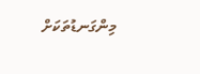މިންގަނޑުތަކަށް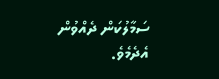ސަމާލުކަން ދެއްވުން އެދެމެވެ.